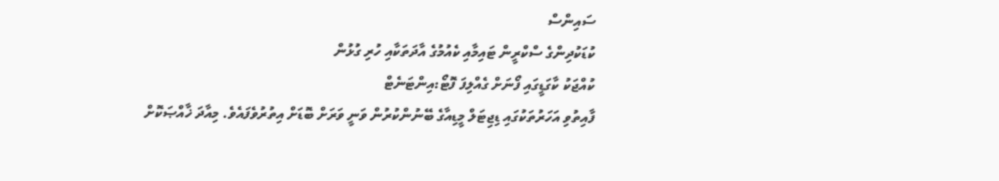ސައިންސް
ކުޑަކުދިންގެ ސްކްރީން ޓައިމާއި ކެއުމުގެ އާދަތަކާއި ހުރި ގުޅުން
ކުއްޖަކު ކާގަޑީގައި ފޯނަށް ގެއްލިފަ ފޮޓޯ:އިންޓަނެޓް
ފާއިތުވި އަހަރުތަކުގައި ޑިޖިޓަލް މީޑިއާގެ ބޭނުންކުރުން ވަނީ ވަރަށް ބޮޑަށް އިތުރުވެފައެވެ. މިއާދަ ޚާއްޞަކޮށް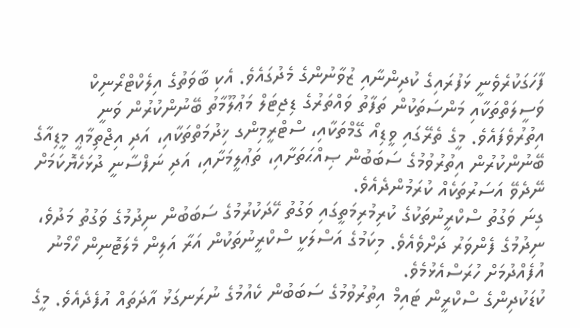ފާހަގަކުރެވެނީ ޅަފުރައިގެ ކުދިންނާއި ޒުވާނުންގެ މެދުގައެވެ. އެކި ބާވަތުގެ އިލެކްޓްރޯނިކް ވަސީލަތްތަކާއި މަންސަތަކުން ތަފާތު ވައްތަރުގެ ޑިޖިޓަލް މަޢުލޫމާތު ބޭނުންކުރުން ވަނީ އިތުރުވެފައެވެ. މީގެ ތެރޭގައި ވީޑިއޯ ގޭމްތަކާއި، ސްޓްރީމިންގ ޚިދުމަތްތަކާއި، އަދި އިޖްތިމާޢީ މީޑިއާގެ ބޭނުންކުރުން އިތުރުވުމުގެ ސަބަބުން ޞިއްޙަތަށާއި، ތަޢުލީމަށާއި، އަދި ނަފްސާނީ ދުޅަހެޔޮކަމަށް ނޭދެވޭ އަސަރުތަކެއް ކުރަމުންދެއެވެ.
ގިނަ ވަގުތު ސްކްރީނުތަކުގެ ކުރިމުރިމަތީގައި ވަގުތު ހޭދަކުރުމުގެ ސަބަބުން ނިދުމުގެ ވަގުތު މަދުވެ، ނިދުމުގެ ފެންވަރު ދަށްވެއެވެ. މިކަމުގެ އަސްލަކީ ސްކްރީނުތަކުން އަރާ އަލިން މެލަޓޮނިން ހޯމޯނު އުފެއްދުމަށް ހުރަސްއެޅުމެވެ.
ކުޑަކުދިންގެ ސްކްރީން ޓައިމް އިތުރުވުމުގެ ސަބަބުން ކެއުމުގެ ނުރަނގަޅު އާދަތައް އުފެދެއެވެ. މީގެ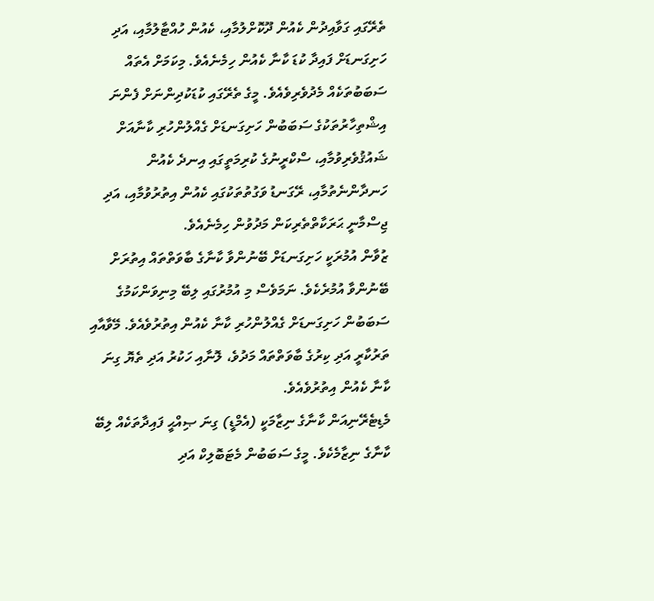ތެރޭގައި ގަވާއިދުން ކެއުން ދޫކޮށްލުމާއި، ކެއުން ހުއްޓާލުމާއި، އަދި ހަށިގަނޑަށް ފައިދާ ކުޑަ ކާނާ ކެއުން ހިމެނެއެވެ. މިކަމަށް އެތައް ސަބަބުތަކެއް މެދުވެރިވެއެވެ. މީގެ ތެރޭގައި ކުޑަކުދިންނަށް ފެންނަ އިޝްތިހާރުތަކުގެ ސަބަބުން ހަށިގަނޑަށް ގެއްލުންހުރި ކާނާއަށް ޝައުޤުވެރިވުމާއި، ސްކްރީނުގެ ކުރިމަތީގައި އިނދެ ކެއުން ހަނދާންނެތުމާއި، ރޭގަނޑު ވަގުތުތަކުގައި ކެއުން އިތުރުވުމާއި، އަދި ޖިސްމާނީ ޙަރަކާތްތެރިކަން މަދުވުން ހިމެނެއެވެ.
ޒުވާން އުމުރަކީ ހަށިގަނޑަށް ބޭނުންވާ ކާނާގެ ބާވަތްތައް އިތުރަށް ބޭނުންވާ އުމުރެކެވެ. ނަމަވެސް މި އުމުރުގައި ލިބޭ މިނިވަންކަމުގެ ސަބަބުން ހަށިގަނޑަށް ގެއްލުންހުރި ކާނާ ކެއުން އިތުރުވެއެވެ. މޭވާއާއި ތަރުކާރީ އަދި ކިރުގެ ބާވަތްތައް މަދުވެ، ލޮނާއި ހަކުރު އަދި ތެޔޮ ގިނަ ކާނާ ކެއުން އިތުރުވެއެވެ.
މެޑިޓެރޭނިއަން ކާނާގެ ނިޒާމަކީ (އެމްޑީ) ގިނަ ޞިއްޙީ ފައިދާތަކެއް ލިބޭ ކާނާގެ ނިޒާމެކެވެ. މީގެ ސަބަބުން މެޓަބޮލިކް އަދި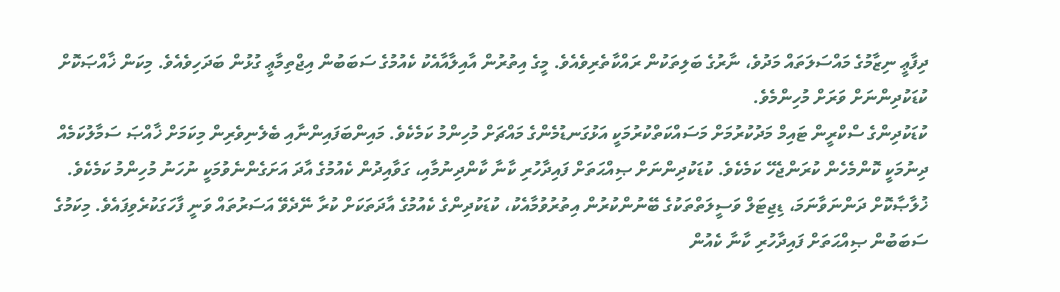ދިފާޢީ ނިޒާމުގެ މައްސަލަތައް މަދުވެ، ނާރުގެ ބަލިތަކުން ރައްކާތެރިވެއެވެ. މީގެ އިތުރުން އާއިލާއާއެކު ކެއުމުގެ ސަބަބުން އިޖްތިމާޢީ ގުޅުން ބަދަހިވެއެވެ. މިކަން ޚާއްޞަކޮށް ކުޑަކުދިންނަށް ވަރަށް މުހިންމެވެ.
ކުޑަކުދިންގެ ސްކްރީން ޓައިމް މަދުކުރުމަށް މަސައްކަތްކުރުމަކީ އަޅުގަނޑުމެންގެ މައްޗަށް މުހިންމު ކަމެކެވެ. މައިންބަފައިންނާއި ބެލެނިވެރިން މިކަމަށް ޚާއްޞަ ސަމާލުކަމެއް ދިނުމަކީ ކޮންމެހެން ކުރަންޖެހޭ ކަމެކެވެ. ކުޑަކުދިންނަށް ޞިއްޙަތަށް ފައިދާހުރި ކާނާ ކާންދިނުމާއި، ގަވާއިދުން ކެއުމުގެ އާދަ އަށަގެންނެވުމަކީ ނުހަނު މުހިންމު ކަމެކެވެ.
ޚުލާޞާކޮށް ދަންނަވާނަމަ، ޑިޖިޓަލް ވަސީލަތްތަކުގެ ބޭނުންކުރުން އިތުރުވުމާއެކު، ކުޑަކުދިންގެ ކެއުމުގެ އާދަތަކަށް ކުރާ ނޭދެވޭ އަސަރުތައް ވަނީ ފާހަގަކުރެވިފައެވެ. މިކަމުގެ ސަބަބުން ޞިއްޙަތަށް ފައިދާހުރި ކާނާ ކެއުން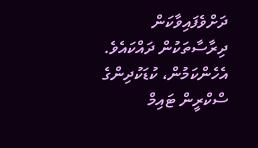ދަށްވެފައިވާކަން ދިރާސާތަކުން ދައްކައެވެ. އެހެންކަމުން، ކުޑަކުދިންގެ ސްކްރީން ޓައިމް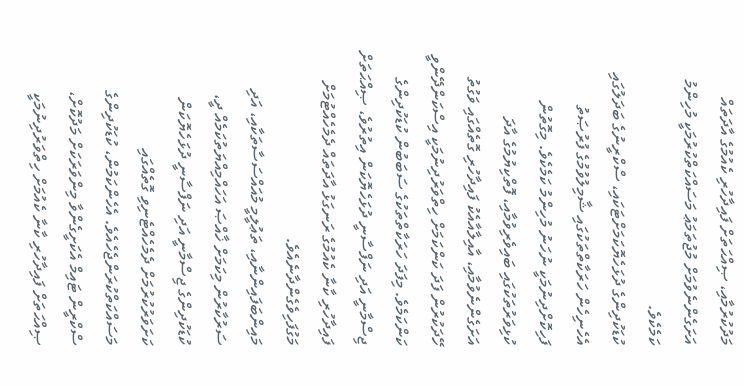މަދުކުރުމާއި، ޞިއްޙަތަށް ފައިދާހުރި ކެއުމުގެ އާދަތައް އަށަގެންނެވުމަށް މުޖުތަމަޢު މަސައްކަތްކުރުމަކީ މުހިންމު ކަމެކެވެ.
ކުޑަކުދިންގެ ދުޅަހެޔޮކަމަށްޓަކައި، ސްކްރީނުގެ ބަދަލުގައި އެހެނިހެން ހަރަކާތްތަކުގައި ޝާމިލުވުމުގެ ފުރުޞަތު ފަހިކޮށްދިނުމަކީ ނުހަނު މުހިންމު ކަމެކެވެ. މިގޮތުން ކުޅިވަރުތަކުގައި ބައިވެރިވުމާއި، ފޮތްކިޔުމުގެ އާދަ އަށަގެންނެވުމާއި، އާއިލާއާއެކު ފައިދާހުރި ގޮތެއްގައި ވަގުތު ހޭދަކުރުން ފަދަ ކަންކަމަށް ހިތްވަރުދިނުމަކީ އިސްކަންދޭންވީ ކަންކަމެވެ. މިފަދަ ހަރަކާތްތަކުގެ ސަބަބުން ކުޑަކުދިންގެ ޖިސްމާނީ އަދި ނަފްސާނީ ދުޅަހެޔޮކަން އިތުރުވެ، ޞިއްޙަތަށް ފައިދާހުރި ކާނާ ކެއުމުގެ ރަނގަޅު އާދަތައް ދެމެހެއްޓުމަށް މަގުފަހިވެގެންދާނެއެވެ.
މައިންބަފައިންނާއި، ތަޢުލީމީ މުއައްސަސާތަކާއި، އަދި ސަރުކާރުން މިކަމަށް ޚާއްޞަ އަހައްމިއްޔަތުކަމެއް ދީ، ކުޑަކުދިންގެ ޖިސްމާނީ އަދި ނަފްސާނީ ދުޅަހެޔޮކަން ކަށަވަރުކުރުމަށް ދެމެހެއްޓެނިވި ގޮތެއްގައި މަސައްކަތްކުރަންޖެހެއެވެ. އެހެންކަމުން، ކުޑަކުދިންގެ ސްކްރީން ޓައިމް އެކަށީގެންވާ މިންވަރަކަށް މަދުކޮށް، ޞިއްޙަތަށް ފައިދާހުރި ކާނާ ކެއުމަށް ހިތްވަރުދިނުމަކީ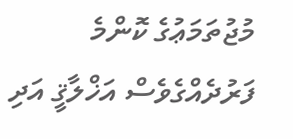މުޖުތަމަޢުގެ ކޮންމެ ފަރުދެއްގެވެސް އަޚްލާޤީ އަދި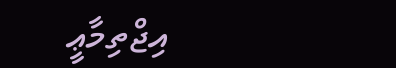އިޖްތިމާޢީ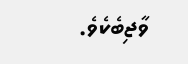ވާޖިބެކެވެ.